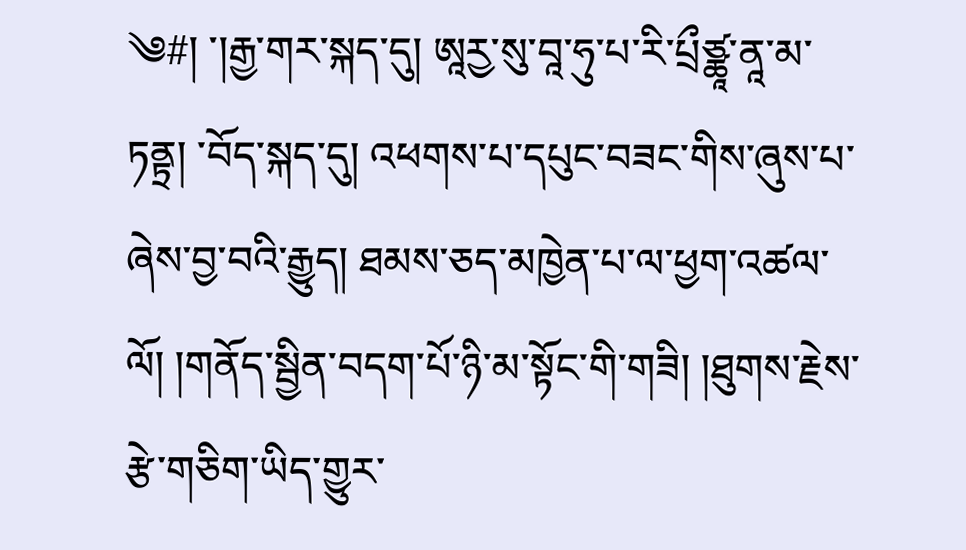༄#། ་།རྒྱ་གར་སྐད་དུ། ཨཱརྱ་སུ་བཱ་ཧུ་པ་རི་པྲྀཙྪཱ་ནཱ་མ་ཏནྟྲ། ་བོད་སྐད་དུ། འཕགས་པ་དཔུང་བཟང་གིས་ཞུས་པ་ཞེས་བྱ་བའི་རྒྱུད། ཐམས་ཅད་མཁྱེན་པ་ལ་ཕྱག་འཚལ་ལོ། །གནོད་སྦྱིན་བདག་པོ་ཉི་མ་སྟོང་གི་གཟི། །ཐུགས་རྗེས་རྩེ་གཅིག་ཡིད་གྱུར་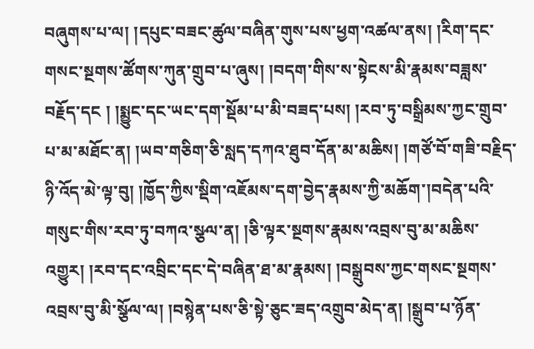བཞུགས་པ་ལ། །དཔུང་བཟང་ཚུལ་བཞིན་གུས་པས་ཕྱག་འཚལ་ནས། །རིག་དང་གསང་སྔགས་ཚོགས་ཀུན་གྲུབ་པ་ཞུས། །བདག་གིས་ས་སྟེངས་མི་རྣམས་བཟླས་བརྗོད་དང ། །སྨྱུང་དང་ཡང་དག་སྡོམ་པ་མི་བཟད་པས། །རབ་ཏུ་བསྒྲིམས་ཀྱང་གྲུབ་པ་མ་མཐོང་ན། །ཡབ་གཅིག་ཅི་སླད་དཀའ་ཐུབ་དོན་མ་མཆིས། །གཙོ་བོ་གཟི་བརྗིད་ཉི་འོད་མེ་ལྟ་བུ། །ཁྱོད་ཀྱིས་སྡིག་འཇོམས་དག་བྱེད་རྣམས་ཀྱི་མཆོག་།བདེན་པའི་གསུང་གིས་རབ་ཏུ་བཀའ་སྩལ་ན། །ཅི་ལྟར་སྔགས་རྣམས་འབྲས་བུ་མ་མཆིས་འགྱུར། །རབ་དང་འབྲིང་དང་དེ་བཞིན་ཐ་མ་རྣམས། །བསྒྲུབས་ཀྱང་གསང་སྔགས་འབྲས་བུ་མི་སྩོལ་ལ། །བསྙེན་པས་ཅི་སྟེ་ཅུང་ཟད་འགྲུབ་མེད་ན། །སྒྲུབ་པ་ཉོན་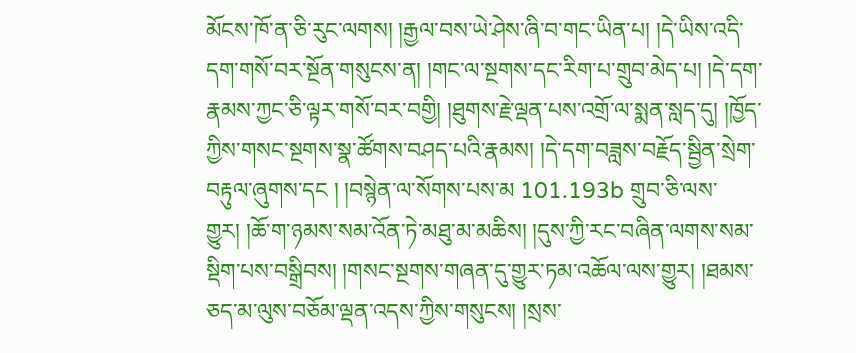མོངས་ཁོ་ན་ཅི་རུང་ལགས། །རྒྱལ་བས་ཡེ་ཤེས་ཞི་བ་གང་ཡིན་པ། །དེ་ཡིས་འདི་དག་གསོ་བར་སྔོན་གསུངས་ན། །གང་ལ་སྔགས་དང་རིག་པ་གྲུབ་མེད་པ། །དེ་དག་རྣམས་ཀྱང་ཅི་ལྟར་གསོ་བར་བགྱི། །ཐུགས་རྗེ་ལྡན་པས་འགྲོ་ལ་སྨན་སླད་དུ། །ཁྱོད་ཀྱིས་གསང་སྔགས་སྣ་ཚོགས་བཤད་པའི་རྣམས། །དེ་དག་བཟླས་བརྗོད་སྦྱིན་སྲེག་བརྟུལ་ཞུགས་དང ། །བསྙེན་ལ་སོགས་པས་མ 101.193b གྲུབ་ཅི་ལས་གྱུར། །ཆོ་ག་ཉམས་སམ་འོན་ཏེ་མཐུ་མ་མཆིས། །དུས་ཀྱི་རང་བཞིན་ལགས་སམ་སྡིག་པས་བསྒྲིབས། །གསང་སྔགས་གཞན་དུ་གྱུར་ཏམ་འཆོལ་ལས་གྱུར། །ཐམས་ཅད་མ་ལུས་བཅོམ་ལྡན་འདས་ཀྱིས་གསུངས། །སྲས་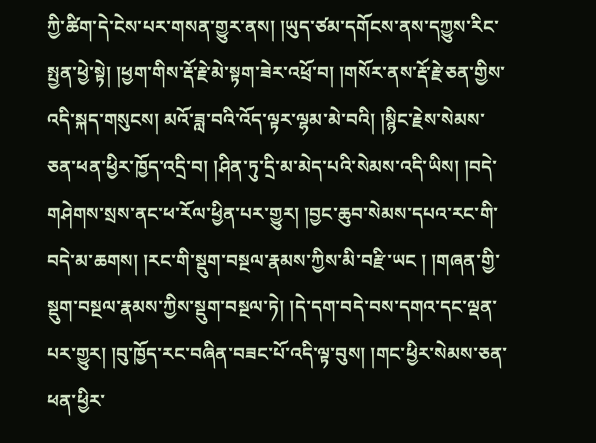ཀྱི་ཚིག་དེ་ངེས་པར་གསན་གྱུར་ནས། །ཡུད་ཙམ་དགོངས་ནས་དཀྱུས་རིང་སྤྱན་ཕྱེ་སྟེ། །ཕྱག་གིས་རྡོ་རྗེ་མེ་སྟག་ཟེར་འཕྲོ་བ། །གསོར་ནས་རྡོ་རྗེ་ཅན་གྱིས་འདི་སྐད་གསུངས། མའོ་ཟླ་བའི་འོད་ལྟར་ལྷམ་མེ་བའི། །སྙིང་རྗེས་སེམས་ཅན་ཕན་ཕྱིར་ཁྱོད་འདྲི་བ། །ཤིན་ཏུ་དྲི་མ་མེད་པའི་སེམས་འདི་ཡིས། །བདེ་གཤེགས་སྲས་ནང་ཕ་རོལ་ཕྱིན་པར་གྱུར། །བྱང་ཆུབ་སེམས་དཔའ་རང་གི་བདེ་མ་ཆགས། །རང་གི་སྡུག་བསྔལ་རྣམས་ཀྱིས་མི་བརྫི་ཡང ། །གཞན་གྱི་སྡུག་བསྔལ་རྣམས་ཀྱིས་སྡུག་བསྔལ་ཏེ། །དེ་དག་བདེ་བས་དགའ་དང་ལྡན་པར་གྱུར། །བུ་ཁྱོད་རང་བཞིན་བཟང་པོ་འདི་ལྟ་བུས། །གང་ཕྱིར་སེམས་ཅན་ཕན་ཕྱིར་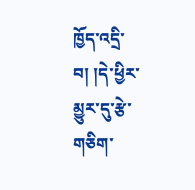ཁྱོད་འདྲི་བ། །དེ་ཕྱིར་མྱུར་དུ་རྩེ་གཅིག་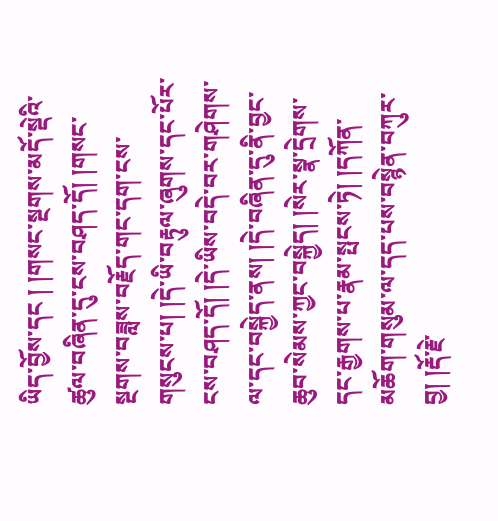ཡིད་བྱོས་དང ། །གསང་སྔགས་མདོ་སྡེའི་ཚུལ་བཞིན་དུ་ངས་བཤད་དོ། །གསང་སྔགས་བཟླས་བརྗོད་གང་དག་ངས་གསུངས་པ། །དེ་ཡི་བརྟུལ་ཞུགས་དང་པོར་ངས་བཤད་དོ། །དེ་ཡིས་བདེ་བར་གཤེགས་ལ་དང་བསྐྱེད་ནས། །དེ་བཞིན་དུ་ནི་བྱང་ཆུབ་སེམས་ཀྱང་བསྐྱེད། །སེར་སྣ་དྲེགས་དང་རྒྱགས་པ་རྣམ་སྤངས་ཏེ། །དཀོན་མཆོག་གསུམ་ལ་དད་པས་བསྙེན་བཀུར་བྱ། །རྡོ་རྗེ་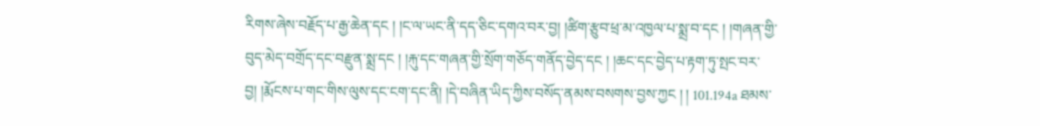རིགས་ཞེས་བརྗོད་པ་རྒྱ་ཆེན་དང ། །ང་ལ་ཡང་ནི་དད་ཅིང་དགའ་བར་བྱ། །ཚིག་རྩུབ་ཕྲ་མ་འཁྱལ་པ་སྨྲ་བ་དང ། །གཞན་གྱི་བུད་མེད་བགྲོད་དང་བརྫུན་སྨྲ་དང ། །རྐུ་དང་གཞན་གྱི་སྲོག་གཅོད་གནོད་བྱེད་དང ། །ཆང་དང་བྱེད་པ་རྟག་ཏུ་སྤང་བར་བྱ། །རྨོངས་པ་གང་གིས་ལུས་དང་ངག་དང་ནི། །དེ་བཞིན་ཡིད་ཀྱིས་བསོད་ནམས་བསགས་བྱས་ཀྱང ། ། 101.194a ཐམས་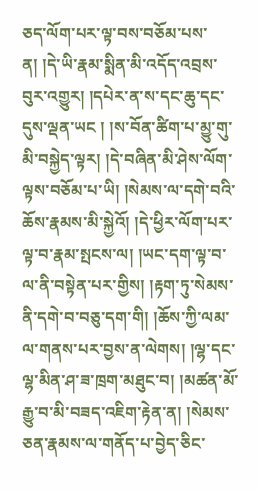ཅད་ལོག་པར་ལྟ་བས་བཅོམ་པས་ན། །དེ་ཡི་རྣམ་སྨིན་མི་འདོད་འབྲས་བུར་འགྱུར། །དཔེར་ན་ས་དང་ཆུ་དང་དུས་ལྡན་ཡང ། །ས་བོན་ཚིག་པ་མྱུ་གུ་མི་བསྐྱེད་ལྟར། །དེ་བཞིན་མི་ཤེས་ལོག་ལྟས་བཅོམ་པ་ཡི། །སེམས་ལ་དགེ་བའི་ཆོས་རྣམས་མི་སྐྱེའོ། །དེ་ཕྱིར་ལོག་པར་ལྟ་བ་རྣམ་སྤངས་ལ། །ཡང་དག་ལྟ་བ་ལ་ནི་བསྟེན་པར་གྱིས། །རྟག་ཏུ་སེམས་ནི་དགེ་བ་བཅུ་དག་གི། །ཆོས་ཀྱི་ལམ་ལ་གནས་པར་བྱས་ན་ལེགས། །ལྷ་དང་ལྷ་མིན་ཤ་ཟ་ཁྲག་མཐུང་བ། །མཚན་མོ་རྒྱུ་བ་མི་བཟད་འཇིག་རྟེན་ན། །སེམས་ཅན་རྣམས་ལ་གནོད་པ་བྱེད་ཅིང་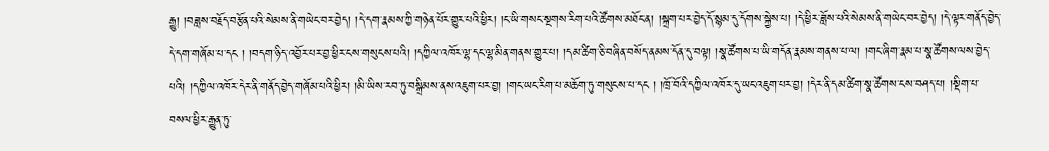རྒྱུ། །བཟླས་བརྗོད་བརྩོན་པའི་སེམས་ནི་གཡེང་བར་བྱེད། །དེ་དག་རྣམས་ཀྱི་གཉེན་པོར་གྱུར་པའི་ཕྱིར། །ང་ཡི་གསང་སྔགས་རིག་པའི་ཚོགས་མཐོང་ན། །སྐྲག་པར་བྱེད་དོ་སྙམ་དུ་དོགས་སྐྱེས་པ། །དེ་ཕྱིར་ཟློས་པའི་སེམས་ནི་གཡེང་བར་བྱེད། །དེ་ལྟར་གནོད་བྱེད་དེ་དག་གཞོམ་པ་དང ། །བདག་ཉིད་འབྱོར་པར་བྱ་ཕྱིར་ངས་གསུངས་པའི། །དཀྱིལ་འཁོར་ལྷ་དང་ལྷ་མིན་གནས་གྱུར་པ། །དམ་ཚིག་ཅི་བཞིན་བསོད་ནམས་དོན་དུ་བལྟ། །སྣ་ཚོགས་པ་ཡི་གདོན་རྣམས་གནས་པ་ལ། །གང་ཞིག་རྣམ་པ་སྣ་ཚོགས་ལས་བྱེད་པའི། །དཀྱིལ་འཁོར་དེར་ནི་གནོད་བྱེད་གཞོམ་པའི་ཕྱིར། །མི་ཡིས་རབ་ཏུ་བསྒྲིམས་ནས་འཇུག་པར་བྱ། །གང་ཡང་རིག་པ་མཆོག་ཏུ་གསུངས་པ་དང ། །ཁྲོ་བོའི་དཀྱིལ་འཁོར་དུ་ཡང་འཇུག་པར་བྱ། །དེར་ནི་དམ་ཚིག་སྣ་ཚོགས་ངས་བཤད་པ། །སྡིག་པ་བསལ་ཕྱིར་རྒྱུན་ཏུ་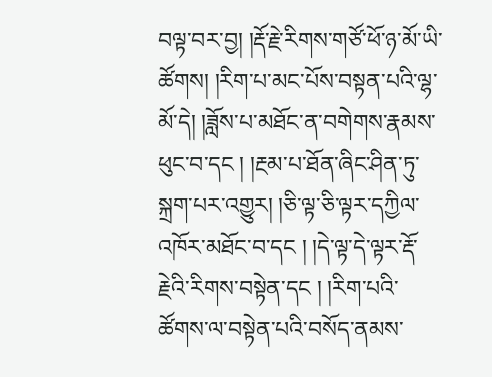བལྟ་བར་བྱ། །རྡོ་རྗེ་རིགས་གཙོ་ཕོ་ཉ་མོ་ཡི་ཚོགས། །རིག་པ་མང་པོས་བསྟན་པའི་ལྷ་མོ་དེ། །ཟློས་པ་མཐོང་ན་བགེགས་རྣམས་ཕུང་བ་དང ། །རྔམ་པ་ཐོན་ཞིང་ཤིན་ཏུ་སྐྲག་པར་འགྱུར། །ཅི་ལྟ་ཅི་ལྟར་དཀྱིལ་འཁོར་མཐོང་བ་དང ། །དེ་ལྟ་དེ་ལྟར་རྡོ་རྗེའི་རིགས་བསྟེན་དང ། །རིག་པའི་ཚོགས་ལ་བསྟེན་པའི་བསོད་ནམས་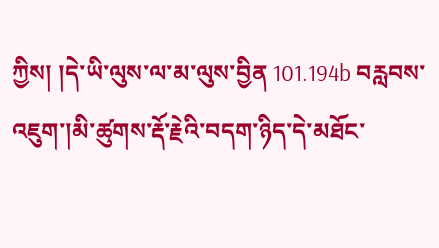ཀྱིས། །དེ་ཡི་ལུས་ལ་མ་ལུས་བྱིན 101.194b བརླབས་འཇུག་།མི་ཚུགས་རྡོ་རྗེའི་བདག་ཉིད་དེ་མཐོང་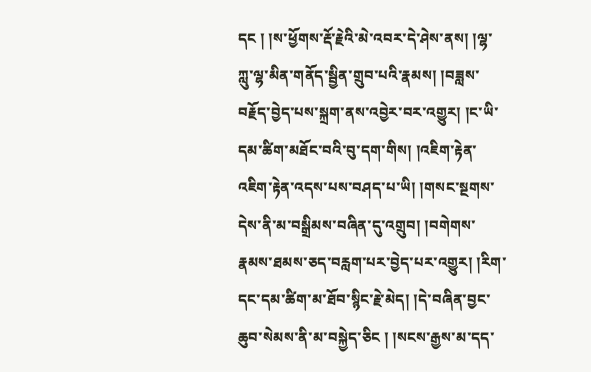དང ། །ས་ཕྱོགས་རྡོ་རྗེའི་མེ་འབར་དེ་ཤེས་ནས། །ལྷ་ཀླུ་ལྷ་མིན་གནོད་སྦྱིན་གྲུབ་པའི་རྣམས། །བཟླས་བརྗོད་བྱེད་པས་སྐྲག་ནས་འབྱེར་བར་འགྱུར། །ང་ཡི་དམ་ཚིག་མཐོང་བའི་བུ་དག་གིས། །འཇིག་རྟེན་འཇིག་རྟེན་འདས་པས་བཤད་པ་ཡི། །གསང་སྔགས་དེས་ནི་མ་བསྒྲིམས་བཞིན་དུ་འགྲུབ། །བགེགས་རྣམས་ཐམས་ཅད་བརླག་པར་བྱེད་པར་འགྱུར། །རིག་དང་དམ་ཚིག་མ་ཐོབ་སྙིང་རྗེ་མེད། །དེ་བཞིན་བྱང་ཆུབ་སེམས་ནི་མ་བསྐྱེད་ཅིང ། །སངས་རྒྱས་མ་དད་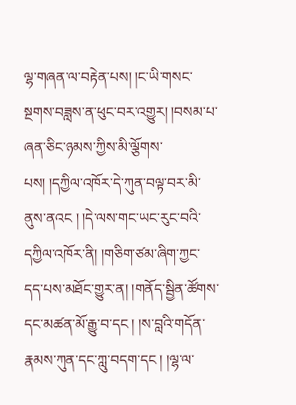ལྷ་གཞན་ལ་བརྟེན་པས། །ང་ཡི་གསང་སྔགས་བཟླས་ན་ཕུང་བར་འགྱུར། །བསམ་པ་ཞན་ཅིང་ཉམས་ཀྱིས་མི་ལྕོགས་པས། །དཀྱིལ་འཁོར་དེ་ཀུན་བལྟ་བར་མི་ནུས་ནའང ། །དེ་ལས་གང་ཡང་རུང་བའི་དཀྱིལ་འཁོར་ནི། །གཅིག་ཙམ་ཞིག་ཀྱང་དད་པས་མཐོང་གྱུར་ན། །གནོད་སྦྱིན་ཚོགས་དང་མཚན་མོ་རྒྱུ་བ་དང ། །ས་བླའི་གདོན་རྣམས་ཀུན་དང་ཀླུ་བདག་དང ། །ལྷ་ལ་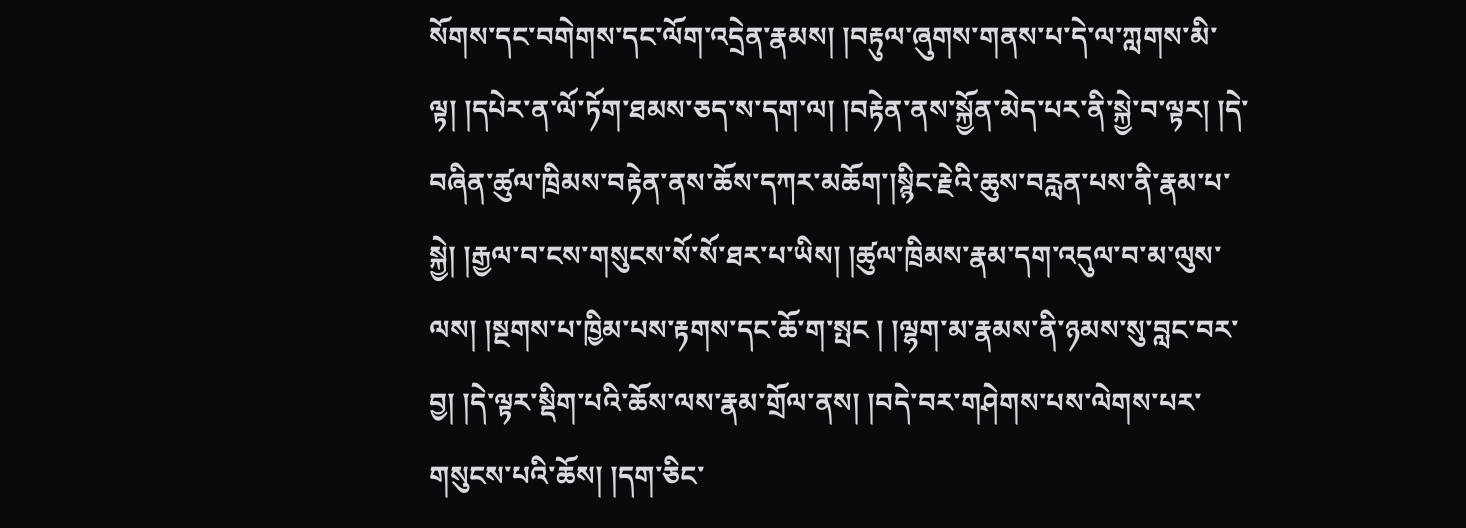སོགས་དང་བགེགས་དང་ལོག་འདྲེན་རྣམས། །བརྟུལ་ཞུགས་གནས་པ་དེ་ལ་ཀླགས་མི་ལྟ། །དཔེར་ན་ལོ་ཏོག་ཐམས་ཅད་ས་དག་ལ། །བརྟེན་ནས་སྐྱོན་མེད་པར་ནི་སྐྱེ་བ་ལྟར། །དེ་བཞིན་ཚུལ་ཁྲིམས་བརྟེན་ནས་ཆོས་དཀར་མཆོག་།སྙིང་རྗེའི་ཆུས་བརླན་པས་ནི་རྣམ་པ་སྐྱེ། །རྒྱལ་བ་ངས་གསུངས་སོ་སོ་ཐར་པ་ཡིས། །ཚུལ་ཁྲིམས་རྣམ་དག་འདུལ་བ་མ་ལུས་ལས། །སྔགས་པ་ཁྱིམ་པས་རྟགས་དང་ཆོ་ག་སྤང ། །ལྷག་མ་རྣམས་ནི་ཉམས་སུ་བླང་བར་བྱ། །དེ་ལྟར་སྡིག་པའི་ཆོས་ལས་རྣམ་གྲོལ་ནས། །བདེ་བར་གཤེགས་པས་ལེགས་པར་གསུངས་པའི་ཆོས། །དག་ཅིང་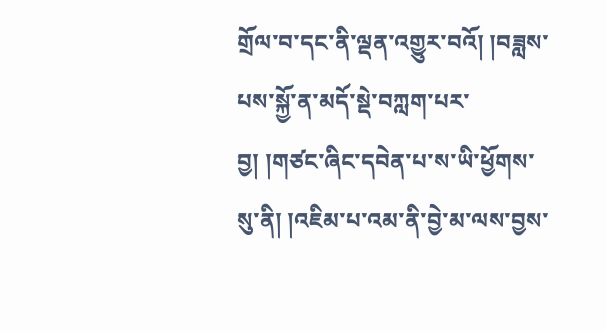གྲོལ་བ་དང་ནི་ལྡན་འགྱུར་བའོ། །བཟླས་པས་སྐྱོ་ན་མདོ་སྡེ་བཀླག་པར་བྱ། །གཙང་ཞིང་དབེན་པ་ས་ཡི་ཕྱོགས་སུ་ནི། །འཇིམ་པ་འམ་ནི་བྱེ་མ་ལས་བྱས་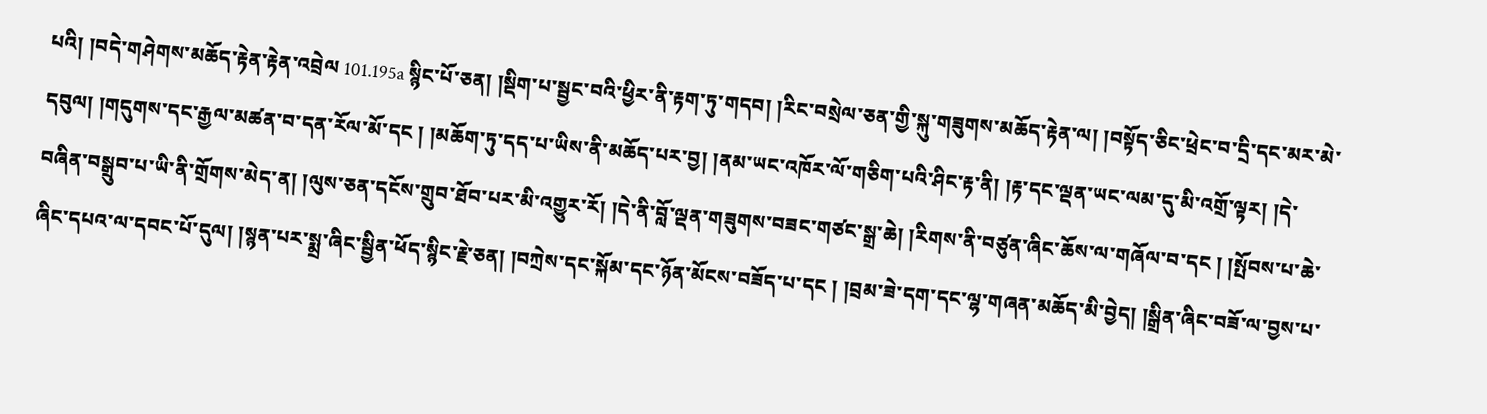པའི། །བདེ་གཤེགས་མཆོད་རྟེན་རྟེན་འབྲེལ 101.195a སྙིང་པོ་ཅན། །སྡིག་པ་སྦྱང་བའི་ཕྱིར་ནི་རྟག་ཏུ་གདབ། །རིང་བསྲེལ་ཅན་གྱི་སྐུ་གཟུགས་མཆོད་རྟེན་ལ། །བསྟོད་ཅིང་ཕྲེང་བ་དྲི་དང་མར་མེ་དབུལ། །གདུགས་དང་རྒྱལ་མཚན་བ་དན་རོལ་མོ་དང ། །མཆོག་ཏུ་དད་པ་ཡིས་ནི་མཆོད་པར་བྱ། །ནམ་ཡང་འཁོར་ལོ་གཅིག་པའི་ཤིང་རྟ་ནི། །རྟ་དང་ལྡན་ཡང་ལམ་དུ་མི་འགྲོ་ལྟར། །དེ་བཞིན་བསྒྲུབ་པ་ཡི་ནི་གྲོགས་མེད་ན། །ལུས་ཅན་དངོས་གྲུབ་ཐོབ་པར་མི་འགྱུར་རོ། །དེ་ནི་བློ་ལྡན་གཟུགས་བཟང་གཙང་སྒྲ་ཆེ། །རིགས་ནི་བཙུན་ཞིང་ཆོས་ལ་གཞོལ་བ་དང ། །སྤོབས་པ་ཆེ་ཞིང་དཔའ་ལ་དབང་པོ་དུལ། །སྙན་པར་སྨྲ་ཞིང་སྦྱིན་ཕོད་སྙིང་རྗེ་ཅན། །བཀྲེས་དང་སྐོམ་དང་ཉོན་མོངས་བཟོད་པ་དང ། །བྲམ་ཟེ་དག་དང་ལྷ་གཞན་མཆོད་མི་བྱེད། །སྒྲིན་ཞིང་བཟོ་ལ་བྱས་པ་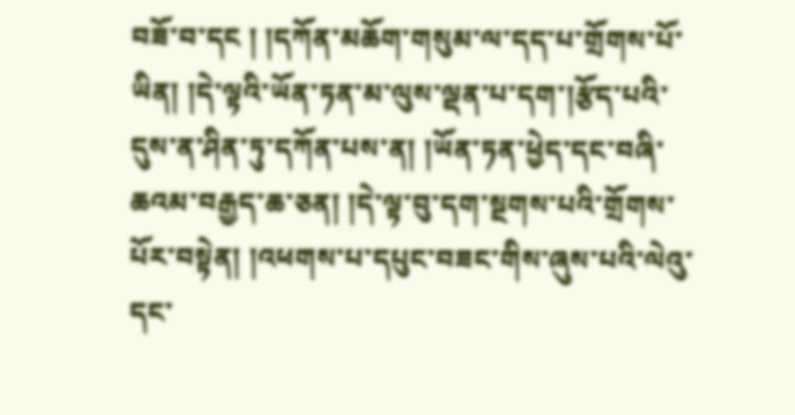བཟོ་བ་དང ། །དཀོན་མཆོག་གསུམ་ལ་དད་པ་གྲོགས་པོ་ཡིན། །དེ་ལྟའི་ཡོན་ཏན་མ་ལུས་ལྡན་པ་དག་།རྩོད་པའི་དུས་ན་ཤིན་ཏུ་དཀོན་པས་ན། །ཡོན་ཏན་ཕྱེད་དང་བཞི་ཆའམ་བརྒྱད་ཆ་ཅན། །དེ་ལྟ་བུ་དག་སྔགས་པའི་གྲོགས་པོར་བསྟེན། །འཕགས་པ་དཔུང་བཟང་གིས་ཞུས་པའི་ལེའུ་དང་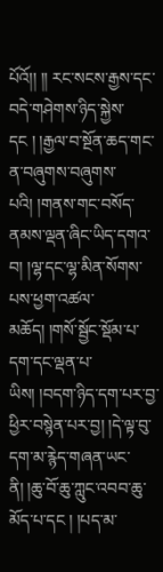པོའོ།། །། རང་སངས་རྒྱས་དང་བདེ་གཤེགས་ཉིད་སྐྱེས་དང ། །རྒྱལ་བ་སྔོན་ཆད་གང་ན་བཞུགས་བཞུགས་པའི། །གནས་གང་བསོད་ནམས་ལྡན་ཞིང་ཡིད་དགའ་བ། །ལྷ་དང་ལྷ་མིན་སོགས་པས་ཕྱག་འཚལ་མཆོད། །གསོ་སྦྱོང་སྡོམ་པ་དག་དང་ལྡན་པ་ཡིས། །བདག་ཉིད་དག་པར་བྱ་ཕྱིར་བསྙེན་པར་བྱ། །དེ་ལྟ་བུ་དག་མ་རྙེད་གཞན་ཡང་ནི། །ཆུ་བོ་ཆུ་ཀླུང་འབབ་ཆུ་མོད་པ་དང ། །པད་མ་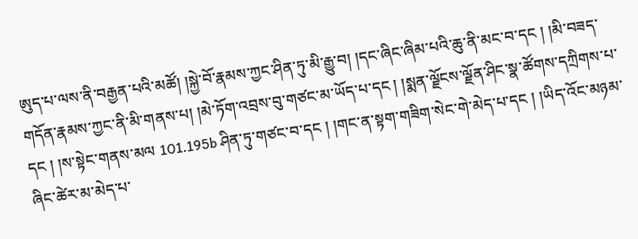ཨུད་པ་ལས་ནི་བརྒྱན་པའི་མཚོ། །སྐྱེ་བོ་རྣམས་ཀྱང་ཤིན་ཏུ་མི་རྒྱུ་བ། །དང་ཞིང་ཞིམ་པའི་ཆུ་ནི་མང་བ་དང ། །མི་བཟད་གདོན་རྣམས་ཀྱང་ནི་མི་གནས་པ། །མེ་ཏོག་འབྲས་བུ་གཙང་མ་ཡོད་པ་དང ། །སྨན་ལྗོངས་ལྗོན་ཤིང་སྣ་ཚོགས་དཀྲིགས་པ་དང ། །ས་སྟེང་གནས་མལ 101.195b ཤིན་ཏུ་གཙང་བ་དང ། །གང་ན་སྟག་གཟིག་སེང་གེ་མེད་པ་དང ། །ཡིད་འོང་མཉམ་ཞིང་ཚེར་མ་མེད་པ་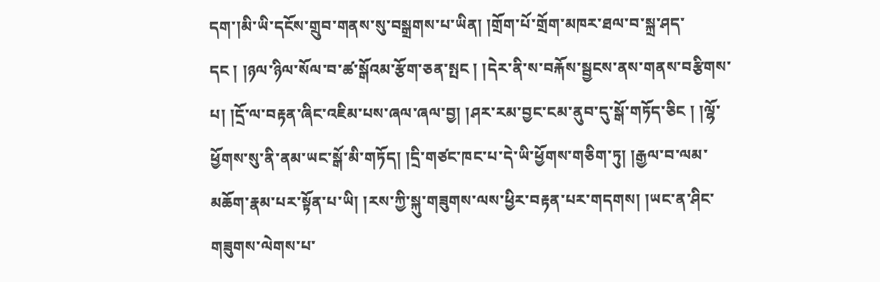དག་།མི་ཡི་དངོས་གྲུབ་གནས་སུ་བསྒྲགས་པ་ཡིན། །གྲོག་པོ་གྲོག་མཁར་ཐལ་བ་སྐྲ་ཤད་དང ། །ཉལ་ཉིལ་སོལ་བ་ཚ་སྒོའམ་རྩོག་ཅན་སྤང ། །དེར་ནི་ས་བརྐོས་སྦྱངས་ནས་གནས་བརྩིགས་པ། །དྲོ་ལ་བརྟན་ཞིང་འཇིམ་པས་ཞལ་ཞལ་བྱ། །ཤར་རམ་བྱང་ངམ་ནུབ་དུ་སྒོ་གཏོད་ཅིང ། །ལྷོ་ཕྱོགས་སུ་ནི་ནམ་ཡང་སྒོ་མི་གཏོད། །དྲི་གཙང་ཁང་པ་དེ་ཡི་ཕྱོགས་གཅིག་ཏུ། །རྒྱལ་བ་ལམ་མཆོག་རྣམ་པར་སྟོན་པ་ཡི། །རས་ཀྱི་སྐུ་གཟུགས་ལས་ཕྱིར་བརྟན་པར་གདགས། །ཡང་ན་ཤིང་གཟུགས་ལེགས་པ་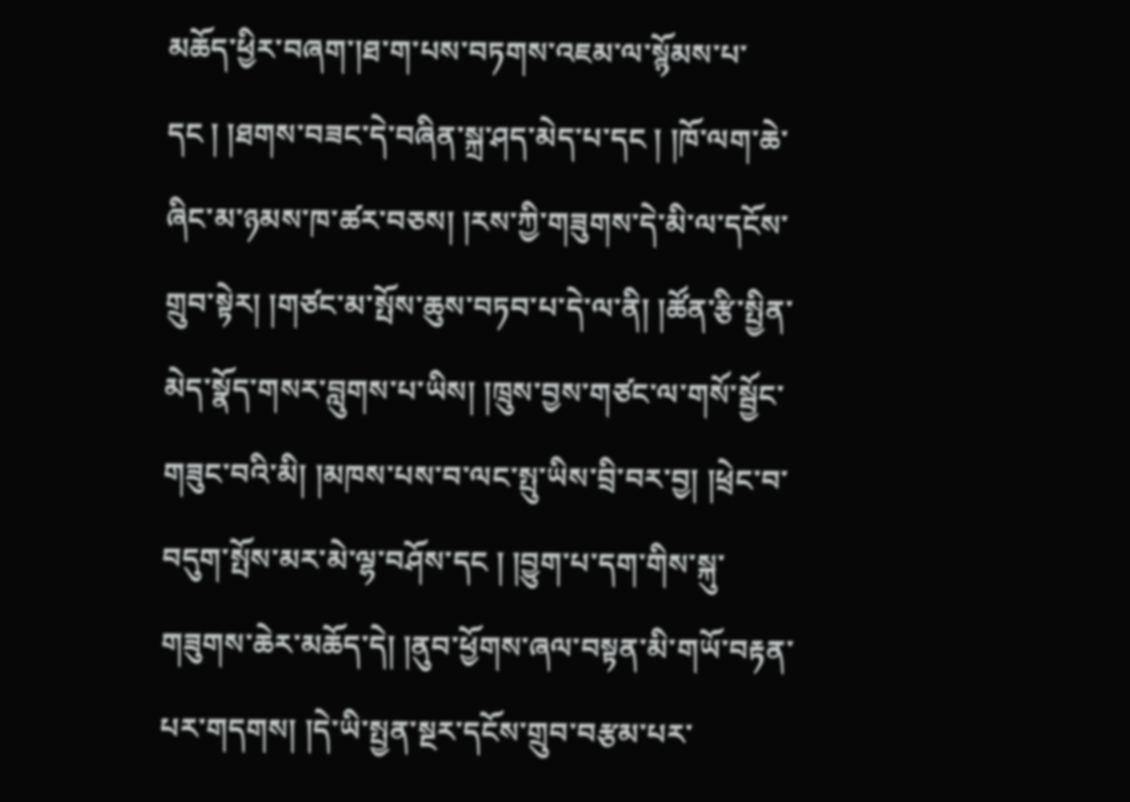མཆོད་ཕྱིར་བཞག་།ཐ་ག་པས་བཏགས་འཇམ་ལ་སྙོམས་པ་དང ། །ཐགས་བཟང་དེ་བཞིན་སྐྲ་ཤད་མེད་པ་དང ། །ཁོ་ལག་ཆེ་ཞིང་མ་ཉམས་ཁ་ཚར་བཅས། །རས་ཀྱི་གཟུགས་དེ་མི་ལ་དངོས་གྲུབ་སྟེར། །གཙང་མ་སྤོས་ཆུས་བཏབ་པ་དེ་ལ་ནི། །ཚོན་རྩི་སྤྱིན་མེད་སྣོད་གསར་བླུགས་པ་ཡིས། །ཁྲུས་བྱས་གཙང་ལ་གསོ་སྦྱོང་གཟུང་བའི་མི། །མཁས་པས་བ་ལང་སྤུ་ཡིས་བྲི་བར་བྱ། །ཕྲེང་བ་བདུག་སྤོས་མར་མེ་ལྷ་བཤོས་དང ། །བྱུག་པ་དག་གིས་སྐུ་གཟུགས་ཆེར་མཆོད་དེ། །ནུབ་ཕྱོགས་ཞལ་བསྟན་མི་གཡོ་བརྟན་པར་གདགས། །དེ་ཡི་སྤྱན་སྔར་དངོས་གྲུབ་བརྩམ་པར་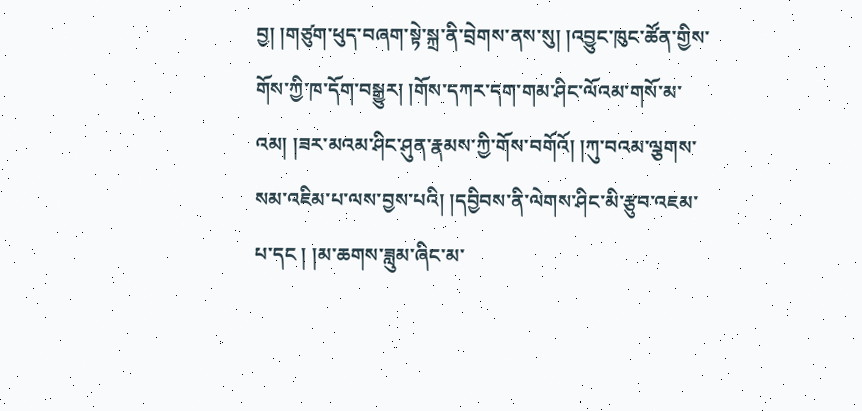བྱ། །གཙུག་ཕུད་བཞག་སྟེ་སྐྲ་ནི་བྲེགས་ནས་སུ། །འབྱུང་ཁུང་ཚོན་གྱིས་གོས་ཀྱི་ཁ་དོག་བསྒྱུར། །གོས་དཀར་དག་གམ་ཤིང་ལོའམ་གསོ་མ་འམ། །ཟར་མའམ་ཤིང་ཤུན་རྣམས་ཀྱི་གོས་བགོའོ། །ཀུ་བའམ་ལྕགས་སམ་འཇིམ་པ་ལས་བྱས་པའི། །དབྱིབས་ནི་ལེགས་ཤིང་མི་རྩུབ་འཇམ་པ་དང ། །མ་ཆགས་ཟླུམ་ཞིང་མ་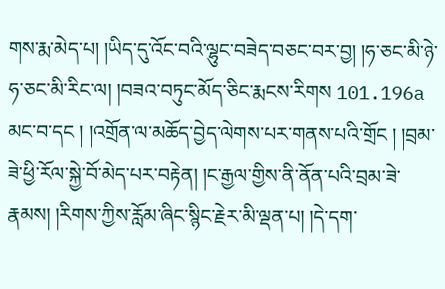གས་རྨ་མེད་པ། །ཡིད་དུ་འོང་བའི་ལྷུང་བཟེད་བཅང་བར་བྱ། །ཧ་ཅང་མི་ཉེ་ཧ་ཅང་མི་རིང་ལ། །བཟའ་བཏུང་མོད་ཅིང་རྨངས་རིགས 101.196a མང་བ་དང ། །འགྲོན་ལ་མཆོད་བྱེད་ལེགས་པར་གནས་པའི་གྲོང ། །བྲམ་ཟེ་ཕྱི་རོལ་སྐྱེ་བོ་མེད་པར་བརྟེན། །ང་རྒྱལ་གྱིས་ནི་ནོན་པའི་བྲམ་ཟེ་རྣམས། །རིགས་ཀྱིས་རློམ་ཞིང་སྙིང་རྗེར་མི་ལྡན་པ། །དེ་དག་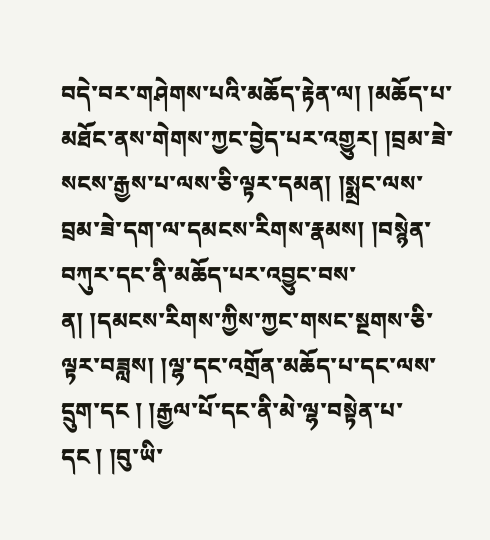བདེ་བར་གཤེགས་པའི་མཆོད་རྟེན་ལ། །མཆོད་པ་མཐོང་ནས་གེགས་ཀྱང་བྱེད་པར་འགྱུར། །བྲམ་ཟེ་སངས་རྒྱས་པ་ལས་ཅི་ལྟར་དམན། །སྨྲང་ལས་བྲམ་ཟེ་དག་ལ་དམངས་རིགས་རྣམས། །བསྙེན་བཀུར་དང་ནི་མཆོད་པར་འབྱུང་བས་ན། །དམངས་རིགས་ཀྱིས་ཀྱང་གསང་སྔགས་ཅི་ལྟར་བཟླས། །ལྷ་དང་འགྲོན་མཆོད་པ་དང་ལས་དྲུག་དང ། །རྒྱལ་པོ་དང་ནི་མེ་ལྷ་བསྟེན་པ་དང ། །བུ་ཡི་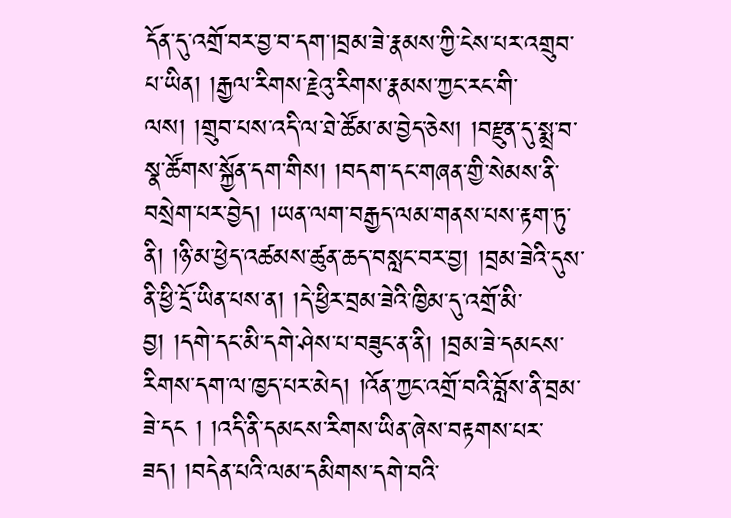དོན་དུ་འགྲོ་བར་བྱ་བ་དག་།བྲམ་ཟེ་རྣམས་ཀྱི་ངེས་པར་འགྲུབ་པ་ཡིན། །རྒྱལ་རིགས་རྗེའུ་རིགས་རྣམས་ཀྱང་རང་གི་ལས། །གྲུབ་པས་འདི་ལ་ཐེ་ཚོམ་མ་བྱེད་ཅེས། །བརྫུན་དུ་སྨྲ་བ་སྣ་ཚོགས་སྐྱོན་དག་གིས། །བདག་དང་གཞན་གྱི་སེམས་ནི་བསྲེག་པར་བྱེད། །ཡན་ལག་བརྒྱད་ལམ་གནས་པས་རྟག་ཏུ་ནི། །ཉི་མ་ཕྱེད་འཚམས་ཚུན་ཆད་བསླང་བར་བྱ། །བྲམ་ཟེའི་དུས་ནི་ཕྱི་དྲོ་ཡིན་པས་ན། །དེ་ཕྱིར་བྲམ་ཟེའི་ཁྱིམ་དུ་འགྲོ་མི་བྱ། །དགེ་དང་མི་དགེ་ཤེས་པ་བཟུང་ན་ནི། །བྲམ་ཟེ་དམངས་རིགས་དག་ལ་ཁྱད་པར་མེད། །འོན་ཀྱང་འགྲོ་བའི་བློས་ནི་བྲམ་ཟེ་དང ། །འདི་ནི་དམངས་རིགས་ཡིན་ཞེས་བརྟགས་པར་ཟད། །བདེན་པའི་ལམ་དམིགས་དགེ་བའི་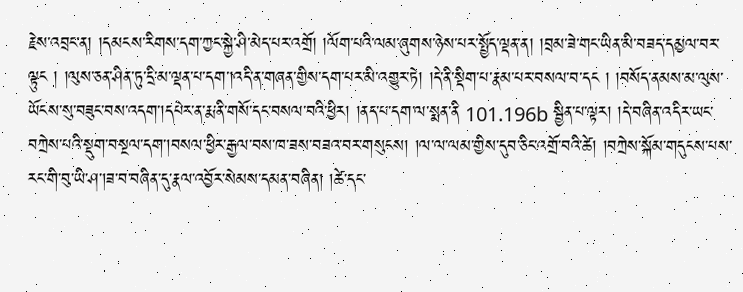རྗེས་འབྲང་ན། །དམངས་རིགས་དག་ཀྱང་སྐྱེ་ཤི་མེད་པར་འགྲོ། །ལོག་པའི་ལམ་ཞུགས་ཉེས་པར་སྤྱོད་ལྡན་ན། །བྲམ་ཟེ་གང་ཡིན་མི་བཟད་དམྱལ་བར་ལྟུང ། །ལུས་ཅན་ཤིན་ཏུ་དྲི་མ་ལྡན་པ་དག་།འདི་ན་གཞན་གྱིས་དག་པར་མི་འགྱུར་ཏེ། །དེ་ནི་སྡིག་པ་རྣམ་པར་བསལ་བ་དང ། །བསོད་ནམས་མ་ལུས་ཡོངས་སུ་བཟུང་བས་འདག་།དཔེར་ན་རྨ་ནི་གསོ་དང་བསལ་བའི་ཕྱིར། །ནད་པ་དག་ལ་སྨན་ནི 101.196b སྦྱིན་པ་ལྟར། །དེ་བཞིན་འདིར་ཡང་བཀྲེས་པའི་སྡུག་བསྔལ་དག་།བསལ་ཕྱིར་རྒྱལ་བས་ཁ་ཟས་བཟའ་བར་གསུངས། །ལ་ལ་ལམ་གྱིས་དུབ་ཅིང་འགྲོ་བའི་ཚེ། །བཀྲེས་སྐོམ་གདུངས་པས་རང་གི་བུ་ཡི་ཤ་།ཟ་བ་བཞིན་དུ་རྣལ་འབྱོར་སེམས་དམན་བཞིན། །ཚེ་དང་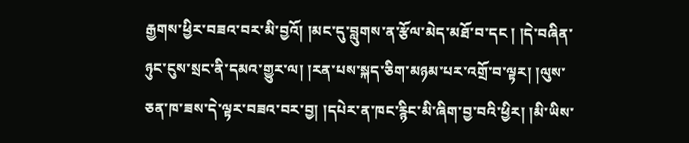རྒྱགས་ཕྱིར་བཟའ་བར་མི་བྱའོ། །མང་དུ་བླུགས་ན་རྩོལ་མེད་མཐོ་བ་དང ། །དེ་བཞིན་ཉུང་ངུས་སྲང་ནི་དམའ་གྱུར་ལ། །རན་པས་སྐད་ཅིག་མཉམ་པར་འགྲོ་བ་ལྟར། །ལུས་ཅན་ཁ་ཟས་དེ་ལྟར་བཟའ་བར་བྱ། །དཔེར་ན་ཁང་རྙིང་མི་ཞིག་བྱ་བའི་ཕྱིར། །མི་ཡིས་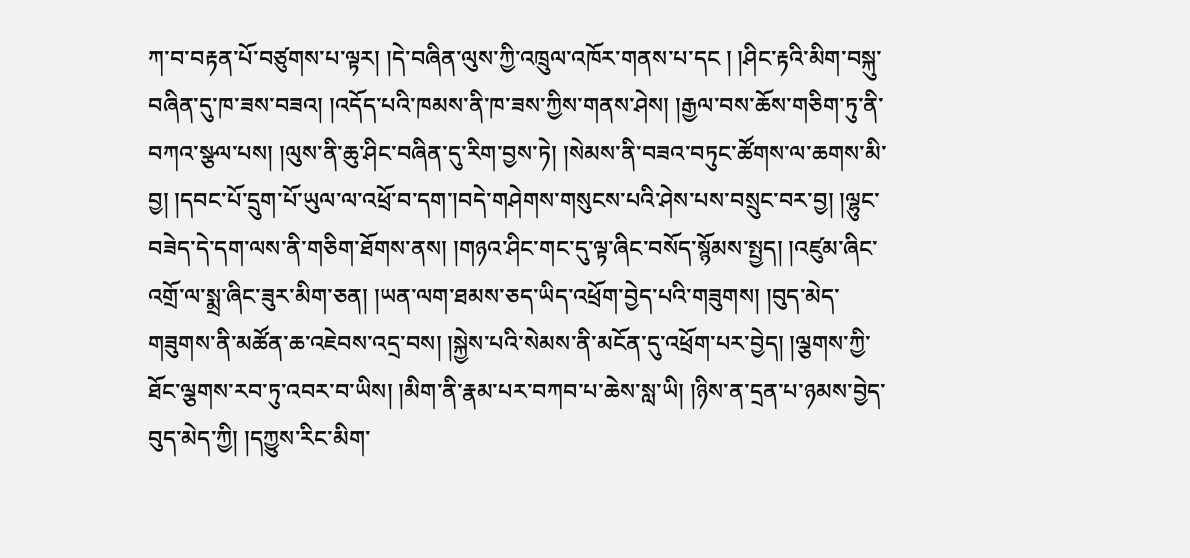ཀ་བ་བརྟན་པོ་བཙུགས་པ་ལྟར། །དེ་བཞིན་ལུས་ཀྱི་འཁྲུལ་འཁོར་གནས་པ་དང ། །ཤིང་རྟའི་མིག་བསྐུ་བཞིན་དུ་ཁ་ཟས་བཟའ། །འདོད་པའི་ཁམས་ནི་ཁ་ཟས་ཀྱིས་གནས་ཤེས། །རྒྱལ་བས་ཆོས་གཅིག་ཏུ་ནི་བཀའ་སྩལ་པས། །ལུས་ནི་ཆུ་ཤིང་བཞིན་དུ་རིག་བྱས་ཏེ། །སེམས་ནི་བཟའ་བཏུང་ཚོགས་ལ་ཆགས་མི་བྱ། །དབང་པོ་དྲུག་པོ་ཡུལ་ལ་འཕྲོ་བ་དག་།བདེ་གཤེགས་གསུངས་པའི་ཤེས་པས་བསྲུང་བར་བྱ། །ལྷུང་བཟེད་དེ་དག་ལས་ནི་གཅིག་ཐོགས་ནས། །གཉའ་ཤིང་གང་དུ་ལྟ་ཞིང་བསོད་སྙོམས་སྤྱད། །འཛུམ་ཞིང་འགྲོ་ལ་སྨྲ་ཞིང་ཟུར་མིག་ཅན། །ཡན་ལག་ཐམས་ཅད་ཡིད་འཕྲོག་བྱེད་པའི་གཟུགས། །བུད་མེད་གཟུགས་ནི་མཚོན་ཆ་འཇེབས་འདྲ་བས། །སྐྱེས་པའི་སེམས་ནི་མངོན་དུ་འཕྲོག་པར་བྱེད། །ལྕགས་ཀྱི་ཐོང་ལྕགས་རབ་ཏུ་འབར་བ་ཡིས། །མིག་ནི་རྣམ་པར་བཀབ་པ་ཆེས་སླ་ཡི། །ཉིས་ན་དྲན་པ་ཉམས་བྱེད་བུད་མེད་ཀྱི། །དཀྱུས་རིང་མིག་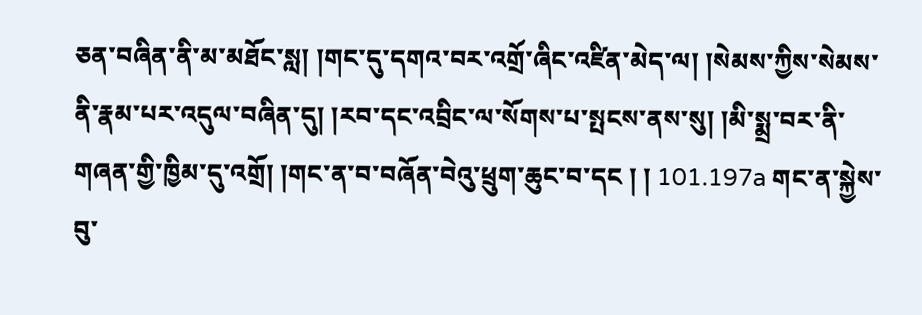ཅན་བཞིན་ནི་མ་མཐོང་སླ། །གང་དུ་དགའ་བར་འགྲོ་ཞིང་འཛིན་མེད་ལ། །སེམས་ཀྱིས་སེམས་ནི་རྣམ་པར་འདུལ་བཞིན་དུ། །རབ་དང་འབྲིང་ལ་སོགས་པ་སྤངས་ནས་སུ། །མི་སྨྲ་བར་ནི་གཞན་གྱི་ཁྱིམ་དུ་འགྲོ། །གང་ན་བ་བཞོན་བེའུ་ཕྲུག་ཆུང་བ་དང ། ། 101.197a གང་ན་སྐྱེས་བུ་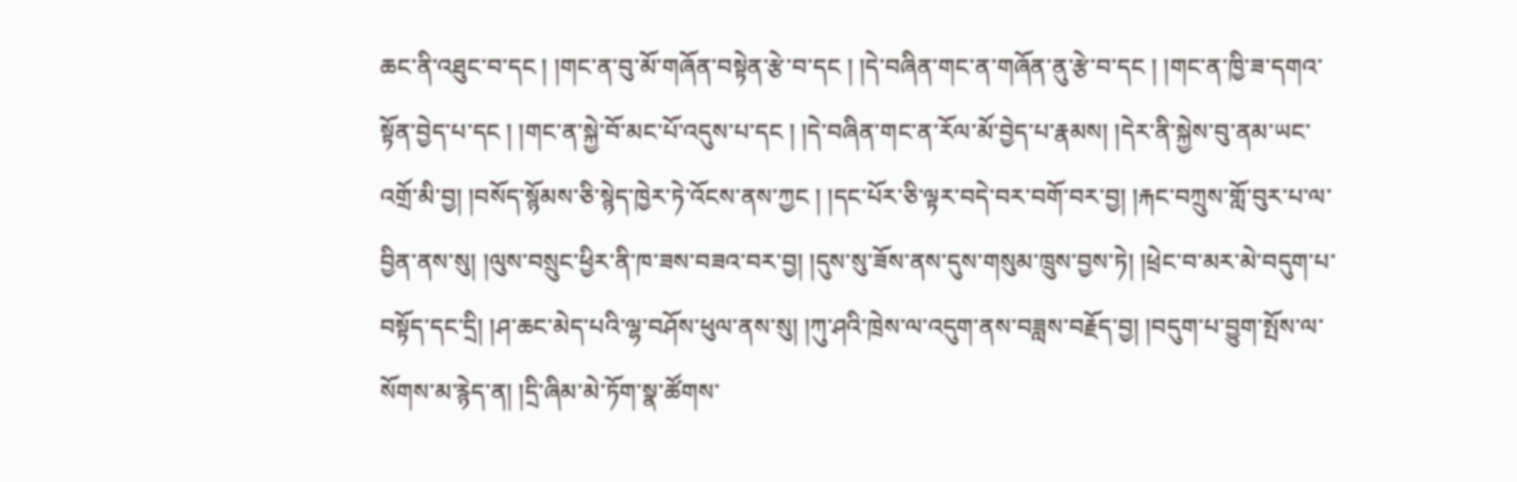ཆང་ནི་འཐུང་བ་དང ། །གང་ན་བུ་མོ་གཞོན་བསྟེན་རྩེ་བ་དང ། །དེ་བཞིན་གང་ན་གཞོན་ནུ་རྩེ་བ་དང ། །གང་ན་ཁྱི་ཟ་དགའ་སྟོན་བྱེད་པ་དང ། །གང་ན་སྐྱེ་བོ་མང་པོ་འདུས་པ་དང ། །དེ་བཞིན་གང་ན་རོལ་མོ་བྱེད་པ་རྣམས། །དེར་ནི་སྐྱེས་བུ་ནམ་ཡང་འགྲོ་མི་བྱ། །བསོད་སྙོམས་ཅི་སྙེད་ཁྱེར་ཏེ་འོངས་ནས་ཀྱང ། །དང་པོར་ཅི་ལྟར་བདེ་བར་བགོ་བར་བྱ། །རྐང་བཀྲུས་གློ་བུར་པ་ལ་བྱིན་ནས་སུ། །ལུས་བསྲུང་ཕྱིར་ནི་ཁ་ཟས་བཟའ་བར་བྱ། །དུས་སུ་ཟོས་ནས་དུས་གསུམ་ཁྲུས་བྱས་ཏེ། །ཕྲེང་བ་མར་མེ་བདུག་པ་བསྟོད་དང་དྲི། །ཤ་ཆང་མེད་པའི་ལྷ་བཤོས་ཕུལ་ནས་སུ། །ཀུ་ཤའི་ཁྲེས་ལ་འདུག་ནས་བཟླས་བརྗོད་བྱ། །བདུག་པ་བྱུག་སྤོས་ལ་སོགས་མ་རྙེད་ན། །དྲི་ཞིམ་མེ་ཏོག་སྣ་ཚོགས་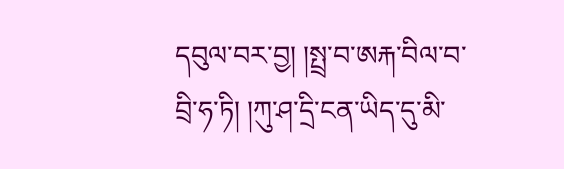དབུལ་བར་བྱ། །སྤྲ་བ་ཨརྐ་བིལ་བ་བྲི་ཧ་ཏི། །ཀུ་ཤ་དྲི་ངན་ཡིད་དུ་མི་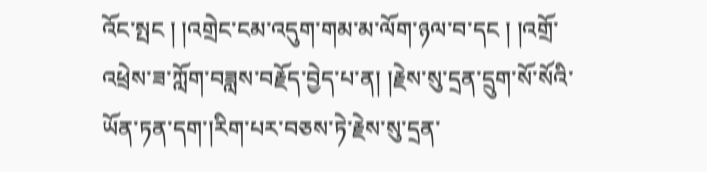འོང་སྤང ། །འགྲེང་ངམ་འདུག་གམ་མ་ལོག་ཉལ་བ་དང ། །འགྲོ་འཕྲེས་ཟ་ཀློག་བཟླས་བརྗོད་བྱེད་པ་ན། །རྗེས་སུ་དྲན་དྲུག་སོ་སོའི་ཡོན་ཏན་དག་།རིག་པར་བཅས་ཏེ་རྗེས་སུ་དྲན་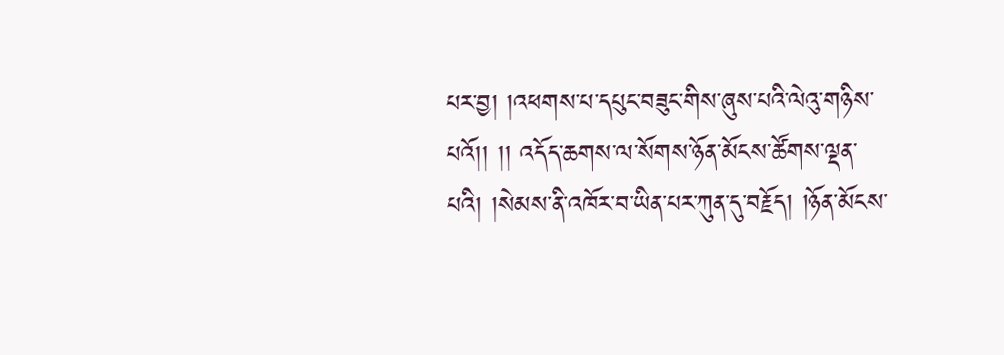པར་བྱ། །འཕགས་པ་དཔུང་བཟུང་གིས་ཞུས་པའི་ལེའུ་གཉིས་པའོ།། །། འདོད་ཆགས་ལ་སོགས་ཉོན་མོངས་ཚོགས་ལྡན་པའི། །སེམས་ནི་འཁོར་བ་ཡིན་པར་ཀུན་དུ་བརྗོད། །ཉོན་མོངས་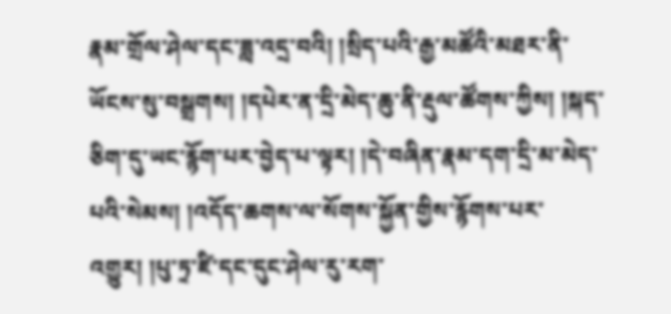རྣམ་གྲོལ་ཤེལ་དང་ཟླ་འདྲ་བའི། །སྲིད་པའི་རྒྱ་མཚོའི་མཐར་ནི་ཡོངས་སུ་བསྒྲགས། །དཔེར་ན་དྲི་མེད་ཆུ་ནི་རྡུལ་ཚོགས་ཀྱིས། །སྐད་ཅིག་དུ་ཡང་རྙོག་པར་བྱེད་པ་ལྟར། །དེ་བཞིན་རྣམ་དག་དྲི་མ་མེད་པའི་སེམས། །འདོད་ཆགས་ལ་སོགས་སྐྱོན་གྱིས་རྙོགས་པར་འགྱུར། །པུ་ཏྲ་ཛི་དང་དུང་ཤེལ་རུ་རག་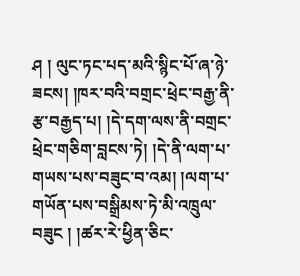ཤ ། ལུང་ཏང་པད་མའི་སྙིང་པོ་ཞ་ཉེ་ཟངས། །ཁར་བའི་བགྲང་ཕྲེང་བརྒྱ་ནི་རྩ་བརྒྱད་པ། །དེ་དག་ལས་ནི་བགྲང་ཕྲེང་གཅིག་བླངས་ཏེ། །དེ་ནི་ལག་པ་གཡས་པས་བཟུང་བ་འམ། །ལག་པ་གཡོན་པས་བསྒྲིམས་ཏེ་མི་འཁྲུལ་བཟུང ། །ཚར་རེ་ཕྱིན་ཅིང་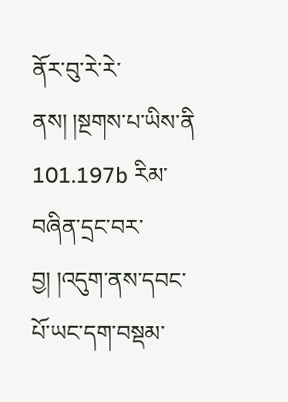ནོར་བུ་རེ་རེ་ནས། །སྔགས་པ་ཡིས་ནི 101.197b རིམ་བཞིན་དྲང་བར་བྱ། །འདུག་ནས་དབང་པོ་ཡང་དག་བསྡམ་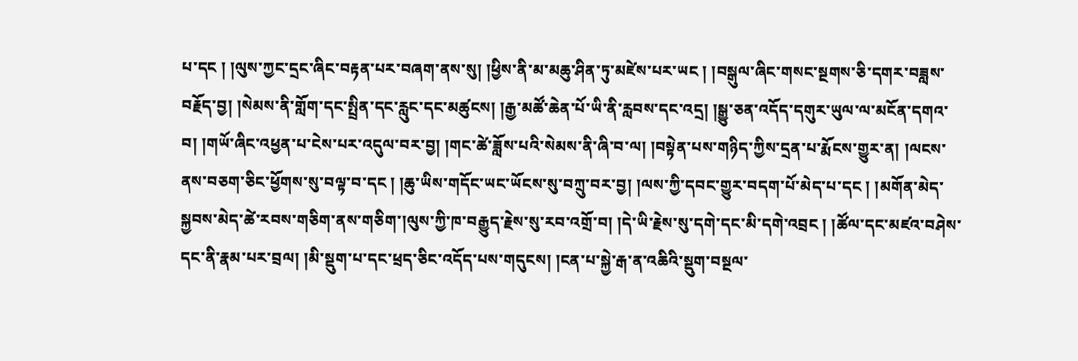པ་དང ། །ལུས་ཀྱང་དྲང་ཞིང་བརྟན་པར་བཞག་ནས་སུ། །ཕྱིས་ནི་མ་མཆུ་ཤིན་ཏུ་མཛེས་པར་ཡང ། །བསྒུལ་ཞིང་གསང་སྔགས་ཅི་དགར་བཟླས་བརྗོད་བྱ། །སེམས་ནི་གློག་དང་སྤྲིན་དང་རླུང་དང་མཚུངས། །རྒྱ་མཚོ་ཆེན་པོ་ཡི་ནི་རླབས་དང་འདྲ། །སྒྱུ་ཅན་འདོད་དགུར་ཡུལ་ལ་མངོན་དགའ་བ། །གཡོ་ཞིང་འཕྱན་པ་ངེས་པར་འདུལ་བར་བྱ། །གང་ཚེ་ཟློས་པའི་སེམས་ནི་ཞི་བ་ལ། །བསྟེན་པས་གཉིད་ཀྱིས་དྲན་པ་རྨོངས་གྱུར་ན། །ལངས་ནས་བཅག་ཅིང་ཕྱོགས་སུ་བལྟ་བ་དང ། །ཆུ་ཡིས་གདོང་ཡང་ཡོངས་སུ་བཀྲུ་བར་བྱ། །ལས་ཀྱི་དབང་གྱུར་བདག་པོ་མེད་པ་དང ། །མགོན་མེད་སྐྱབས་མེད་ཚེ་རབས་གཅིག་ནས་གཅིག་།ལུས་ཀྱི་ཁ་བརྒྱུད་རྗེས་སུ་རབ་འགྲོ་བ། །དེ་ཡི་རྗེས་སུ་དགེ་དང་མི་དགེ་འབྲང ། །ཚོལ་དང་མཛའ་བཤེས་དང་ནི་རྣམ་པར་བྲལ། །མི་སྡུག་པ་དང་ཕྲད་ཅིང་འདོད་པས་གདུངས། །ངན་པ་སྐྱེ་རྒ་ན་འཆིའི་སྡུག་བསྔལ་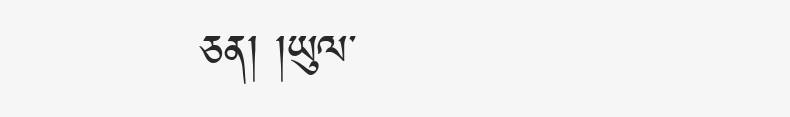ཅན། །ཡུལ་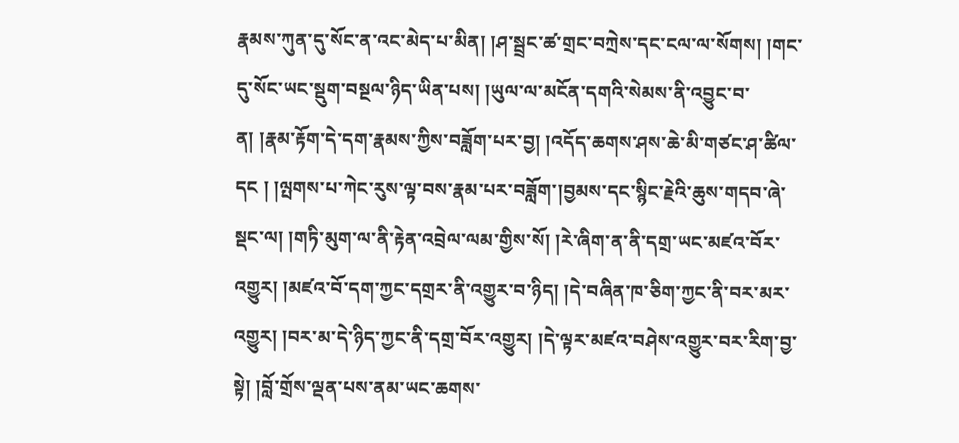རྣམས་ཀུན་དུ་སོང་ན་འང་མེད་པ་མིན། །ཤ་སྦྲང་ཚ་གྲང་བཀྲེས་དང་ངལ་ལ་སོགས། །གང་དུ་སོང་ཡང་སྡུག་བསྔལ་ཉིད་ཡིན་པས། །ཡུལ་ལ་མངོན་དགའི་སེམས་ནི་འབྱུང་བ་ན། །རྣམ་རྟོག་དེ་དག་རྣམས་ཀྱིས་བཟློག་པར་བྱ། །འདོད་ཆགས་ཤས་ཆེ་མི་གཙང་ཤ་ཚིལ་དང ། །ལྤགས་པ་ཀེང་རུས་ལྟ་བས་རྣམ་པར་བཟློག་།བྱམས་དང་སྙིང་རྗེའི་ཆུས་གདབ་ཞེ་སྡང་ལ། །གཏི་མུག་ལ་ནི་རྟེན་འབྲེལ་ལམ་གྱིས་སོ། །རེ་ཞིག་ན་ནི་དགྲ་ཡང་མཛའ་བོར་འགྱུར། །མཛའ་བོ་དག་ཀྱང་དགྲར་ནི་འགྱུར་བ་ཉིད། །དེ་བཞིན་ཁ་ཅིག་ཀྱང་ནི་བར་མར་འགྱུར། །བར་མ་དེ་ཉིད་ཀྱང་ནི་དགྲ་བོར་འགྱུར། །དེ་ལྟར་མཛའ་བཤེས་འགྱུར་བར་རིག་བྱ་སྟེ། །བློ་གྲོས་ལྡན་པས་ནམ་ཡང་ཆགས་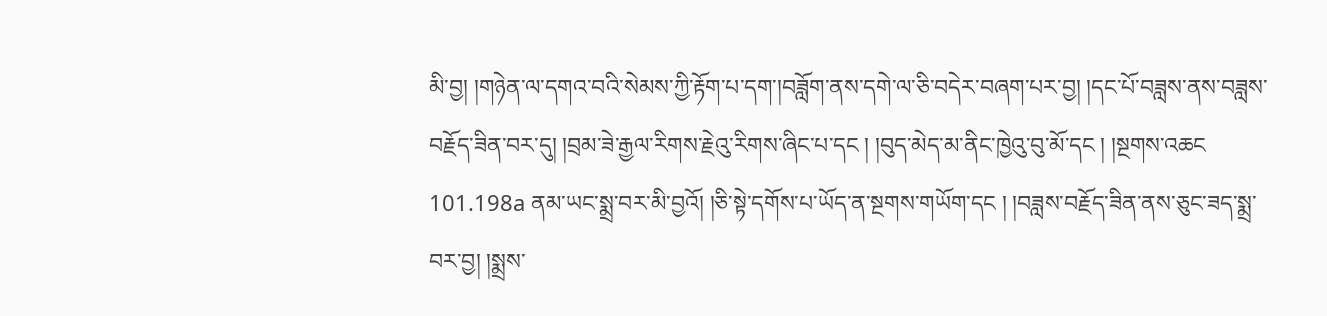མི་བྱ། །གཉེན་ལ་དགའ་བའི་སེམས་ཀྱི་རྟོག་པ་དག་།བཟློག་ནས་དགེ་ལ་ཅི་བདེར་བཞག་པར་བྱ། །དང་པོ་བཟླས་ནས་བཟླས་བརྗོད་ཟིན་བར་དུ། །བྲམ་ཟེ་རྒྱལ་རིགས་རྗེའུ་རིགས་ཞིང་པ་དང ། །བུད་མེད་མ་ནིང་ཁྱེའུ་བུ་མོ་དང ། །སྔགས་འཆང 101.198a ནམ་ཡང་སྨྲ་བར་མི་བྱའོ། །ཅི་སྟེ་དགོས་པ་ཡོད་ན་སྔགས་གཡོག་དང ། །བཟླས་བརྗོད་ཟིན་ནས་ཅུང་ཟད་སྨྲ་བར་བྱ། །སྨྲས་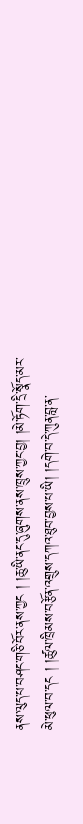ནས་ལུད་པ་བཤང་གཅི་བོར་ནས་ཀྱང ། །ཆུ་ཡི་ནང་དུ་ཞུགས་ནས་ཁྲུས་ཀྱང་བྱ། །མེ་ཏོག་དྲི་སྣོད་མར་མེ་ཕུལ་བ་དང ། །ཚུལ་ཁྲིམས་བརྩོན་འགྲུས་དཀའ་ཐུབ་བྱས་པ་ཡི། །དགེ་བ་དེ་ཀུན་བླ་ན་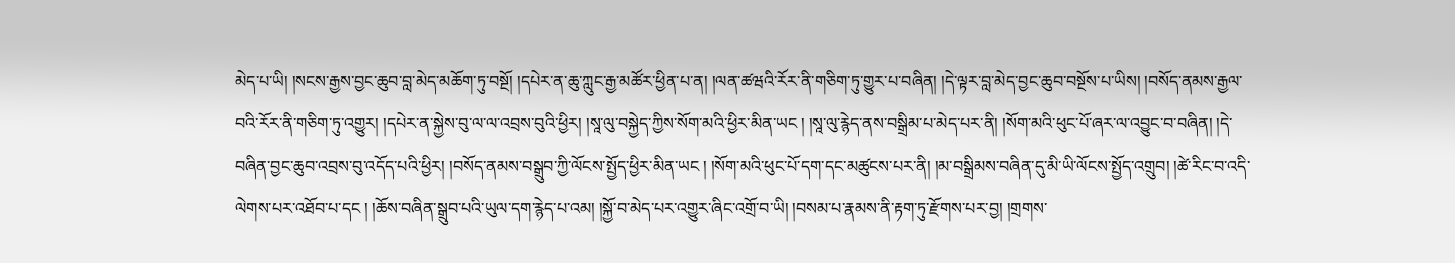མེད་པ་ཡི། །སངས་རྒྱས་བྱང་ཆུབ་བླ་མེད་མཆོག་ཏུ་བསྔོ། །དཔེར་ན་ཆུ་ཀླུང་རྒྱ་མཚོར་ཕྱིན་པ་ན། །ལན་ཚཝའི་རོར་ནི་གཅིག་ཏུ་གྱུར་པ་བཞིན། །དེ་ལྟར་བླ་མེད་བྱང་ཆུབ་བསྔོས་པ་ཡིས། །བསོད་ནམས་རྒྱལ་བའི་རོར་ནི་གཅིག་ཏུ་འགྱུར། །དཔེར་ན་སྐྱེས་བུ་ལ་ལ་འབྲས་བུའི་ཕྱིར། །སཱ་ལུ་བསྐྱེད་ཀྱིས་སོག་མའི་ཕྱིར་མིན་ཡང ། །སཱ་ལུ་རྙེད་ནས་བསྒྲིམ་པ་མེད་པར་ནི། །སོག་མའི་ཕུང་པོ་ཞར་ལ་འབྱུང་བ་བཞིན། །དེ་བཞིན་བྱང་ཆུབ་འབྲས་བུ་འདོད་པའི་ཕྱིར། །བསོད་ནམས་བསྒྲུབ་ཀྱི་ལོངས་སྤྱོད་ཕྱིར་མིན་ཡང ། །སོག་མའི་ཕུང་པོ་དག་དང་མཚུངས་པར་ནི། །མ་བསྒྲིམས་བཞིན་དུ་མི་ཡི་ལོངས་སྤྱོད་འགྲུབ། །ཚེ་རིང་བ་འདི་ལེགས་པར་འཐོབ་པ་དང ། །ཆོས་བཞིན་སྒྲུབ་པའི་ཡུལ་དག་རྙེད་པ་འམ། །སྐྱོ་བ་མེད་པར་འགྱུར་ཞིང་འགྲོ་བ་ཡི། །བསམ་པ་རྣམས་ནི་རྟག་ཏུ་རྫོགས་པར་བྱ། །གྲགས་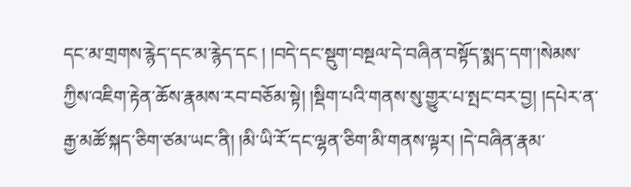དང་མ་གྲགས་རྙེད་དང་མ་རྙེད་དང ། །བདེ་དང་སྡུག་བསྔལ་དེ་བཞིན་བསྟོད་སྨད་དག་།སེམས་ཀྱིས་འཇིག་རྟེན་ཆོས་རྣམས་རབ་བཅོམ་སྟེ། །སྡིག་པའི་གནས་སུ་གྱུར་པ་སྤང་བར་བྱ། །དཔེར་ན་རྒྱ་མཚོ་སྐད་ཅིག་ཙམ་ཡང་ནི། །མི་ཡི་རོ་དང་ལྷན་ཅིག་མི་གནས་ལྟར། །དེ་བཞིན་རྣམ་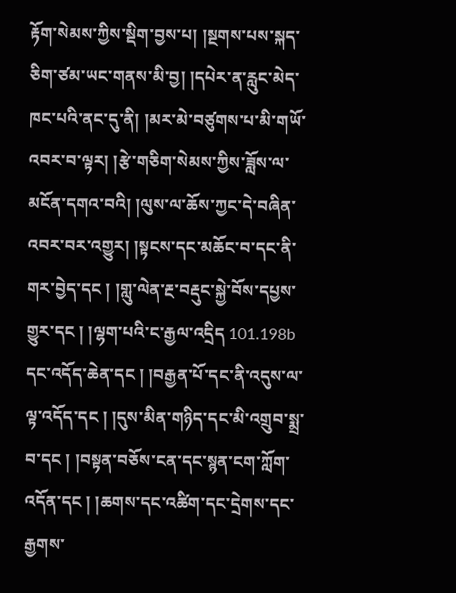རྟོག་སེམས་ཀྱིས་སྡིག་བྱས་པ། །སྔགས་པས་སྐད་ཅིག་ཙམ་ཡང་གནས་མི་བྱ། །དཔེར་ན་རླུང་མེད་ཁང་པའི་ནང་དུ་ནི། །མར་མེ་བཙུགས་པ་མི་གཡོ་འབར་བ་ལྟར། །རྩེ་གཅིག་སེམས་ཀྱིས་ཟློས་ལ་མངོན་དགའ་བའི། །ལུས་ལ་ཆོས་ཀྱང་དེ་བཞིན་འབར་བར་འགྱུར། །སྟངས་དང་མཆོང་བ་དང་ནི་གར་བྱེད་དང ། །གླུ་ལེན་རྔ་བརྡུང་སྐྱེ་བོས་དཔྱས་གྱུར་དང ། །ལྷག་པའི་ང་རྒྱལ་འདྲིད 101.198b དང་འདོད་ཆེན་དང ། །བརྒྱན་པོ་དང་ནི་འདུས་ལ་ལྟ་འདོད་དང ། །དུས་མིན་གཉིད་དང་མི་འགྲུབ་སྨྲ་བ་དང ། །བསྟན་བཅོས་ངན་དང་སྙན་ངག་ཀློག་འདོན་དང ། །ཆགས་དང་འཚིག་དང་དྲེགས་དང་རྒྱགས་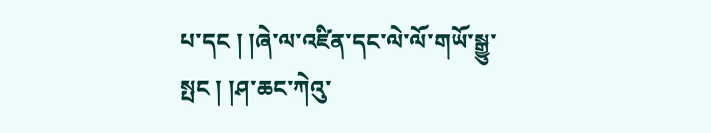པ་དང ། །ཞེ་ལ་འཛིན་དང་ལེ་ལོ་གཡོ་སྒྱུ་སྤང ། །ཤ་ཆང་ཀེའུ་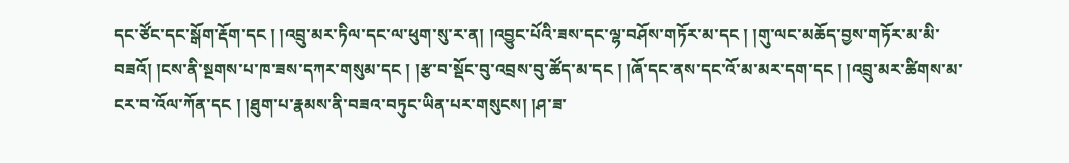དང་ཙོང་དང་སྒོག་རྡོག་དང ། །འབྲུ་མར་ཏིལ་དང་ལ་ཕུག་སུ་ར་ན། །འབྱུང་པོའི་ཟས་དང་ལྷ་བཤོས་གཏོར་མ་དང ། །གུ་ལང་མཆོད་བྱས་གཏོར་མ་མི་བཟའོ། །ངས་ནི་སྔགས་པ་ཁ་ཟས་དཀར་གསུམ་དང ། །རྩ་བ་སྡོང་བུ་འབྲས་བུ་ཚོད་མ་དང ། །ཞོ་དང་ནས་དང་འོ་མ་མར་དག་དང ། །འབྲུ་མར་ཚིགས་མ་ངར་བ་འོལ་ཀོན་དང ། །ཐུག་པ་རྣམས་ནི་བཟའ་བཏུང་ཡིན་པར་གསུངས། །ཤ་ཟ་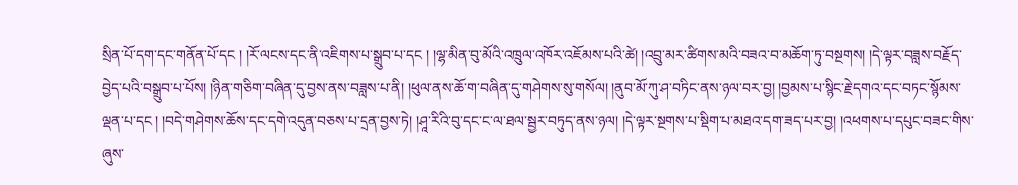སྲིན་པོ་དག་དང་གནོན་པོ་དང ། །རོ་ལངས་དང་ནི་འཇིགས་པ་སྒྲུབ་པ་དང ། །ལྷ་མིན་བུ་མོའི་འཁྲུལ་འཁོར་འཇོམས་པའི་ཚེ། །འབྲུ་མར་ཚིགས་མའི་བཟའ་བ་མཆོག་ཏུ་བསྔགས། །དེ་ལྟར་བཟླས་བརྗོད་བྱེད་པའི་བསྒྲུབ་པ་པོས། །ཉིན་གཅིག་བཞིན་དུ་བྱས་ནས་བཟླས་པ་ནི། །ཕུལ་ནས་ཆོ་ག་བཞིན་དུ་གཤེགས་སུ་གསོལ། །ནུབ་མོ་ཀུ་ཤ་བཏིང་ནས་ཉལ་བར་བྱ། །བྱམས་པ་སྙིང་རྗེ་དགའ་དང་བཏང་སྙོམས་ལྡན་པ་དང ། །བདེ་གཤེགས་ཆོས་དང་དགེ་འདུན་བཅས་པ་དྲན་བྱས་ཏེ། །ཤཱ་རིའི་བུ་དང་ང་ལ་ཐལ་སྦྱར་བཏུད་ནས་ཉལ། །དེ་ལྟར་སྔགས་པ་སྡིག་པ་མཐའ་དག་ཟད་པར་བྱ། །འཕགས་པ་དཔུང་བཟང་གིས་ཞུས་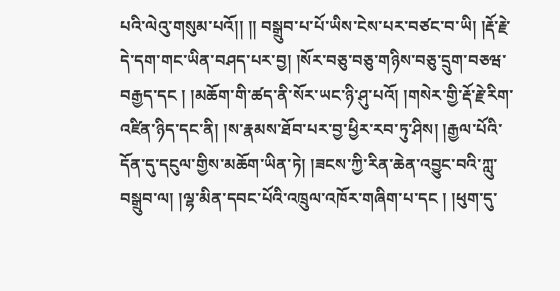པའི་ལེའུ་གསུམ་པའོ།། །། བསྒྲུབ་པ་པོ་ཡིས་ངེས་པར་བཙང་བ་ཡི། །རྡོ་རྗེ་དེ་དག་གང་ཡིན་བཤད་པར་བྱ། །སོར་བཅུ་བཅུ་གཉིས་བཅུ་དྲུག་བཅཝ་བརྒྱད་དང ། །མཆོག་གི་ཚད་ནི་སོར་ཡང་ཉི་ཤུ་པའོ། །གསེར་གྱི་རྡོ་རྗེ་རིག་འཛིན་ཉིད་དང་ནི། །ས་རྣམས་ཐོབ་པར་བྱ་ཕྱིར་རབ་ཏུ་ཤིས། །རྒྱལ་པོའི་དོན་དུ་དངུལ་གྱིས་མཆོག་ཡིན་ཏེ། །ཟངས་ཀྱི་རིན་ཆེན་འབྱུང་བའི་ཀླུ་བསྒྲུབ་ལ། །ལྷ་མིན་དབང་པོའི་འཁྲུལ་འཁོར་གཞིག་པ་དང ། །ཕུག་དུ་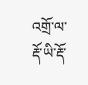འགྲོ་ལ་རྡོ་ཡི་རྡོ་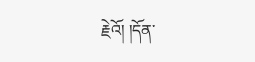རྗེའོ། །དོན་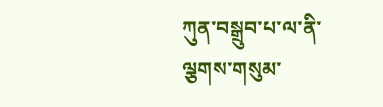ཀུན་བསྒྲུབ་པ་ལ་ནི་ལྕགས་གསུམ་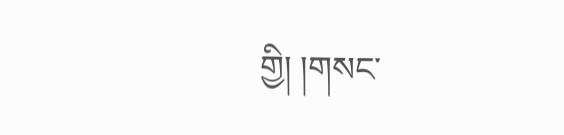གྱི། །གསང་